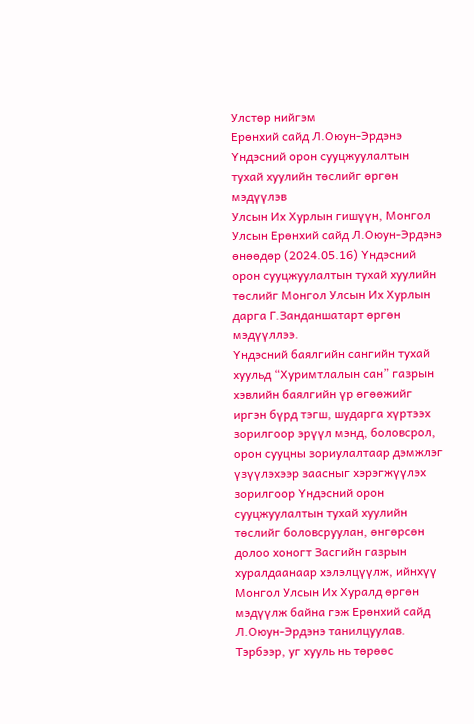Улстөр нийгэм
Ерөнхий сайд Л.Оюун-Эрдэнэ Үндэсний орон сууцжуулалтын тухай хуулийн төслийг өргөн мэдүүлэв
Улсын Их Хурлын гишүүн, Монгол Улсын Ерөнхий сайд Л.Оюун-Эрдэнэ өнөөдөр (2024.05.16) Үндэсний орон сууцжуулалтын тухай хуулийн төслийг Монгол Улсын Их Хурлын дарга Г.Занданшатарт өргөн мэдүүллээ.
Үндэсний баялгийн сангийн тухай хуульд “Хуримтлалын сан” газрын хэвлийн баялгийн үр өгөөжийг иргэн бүрд тэгш, шударга хүртээх зорилгоор эрүүл мэнд, боловсрол, орон сууцны зориулалтаар дэмжлэг үзүүлэхээр заасныг хэрэгжүүлэх зорилгоор Үндэсний орон сууцжуулалтын тухай хуулийн төслийг боловсруулан, өнгөрсөн долоо хоногт Засгийн газрын хуралдаанаар хэлэлцүүлж, ийнхүү Монгол Улсын Их Хуралд өргөн мэдүүлж байна гэж Ерөнхий сайд Л.Оюун-Эрдэнэ танилцуулав.
Тэрбээр, уг хууль нь төрөөс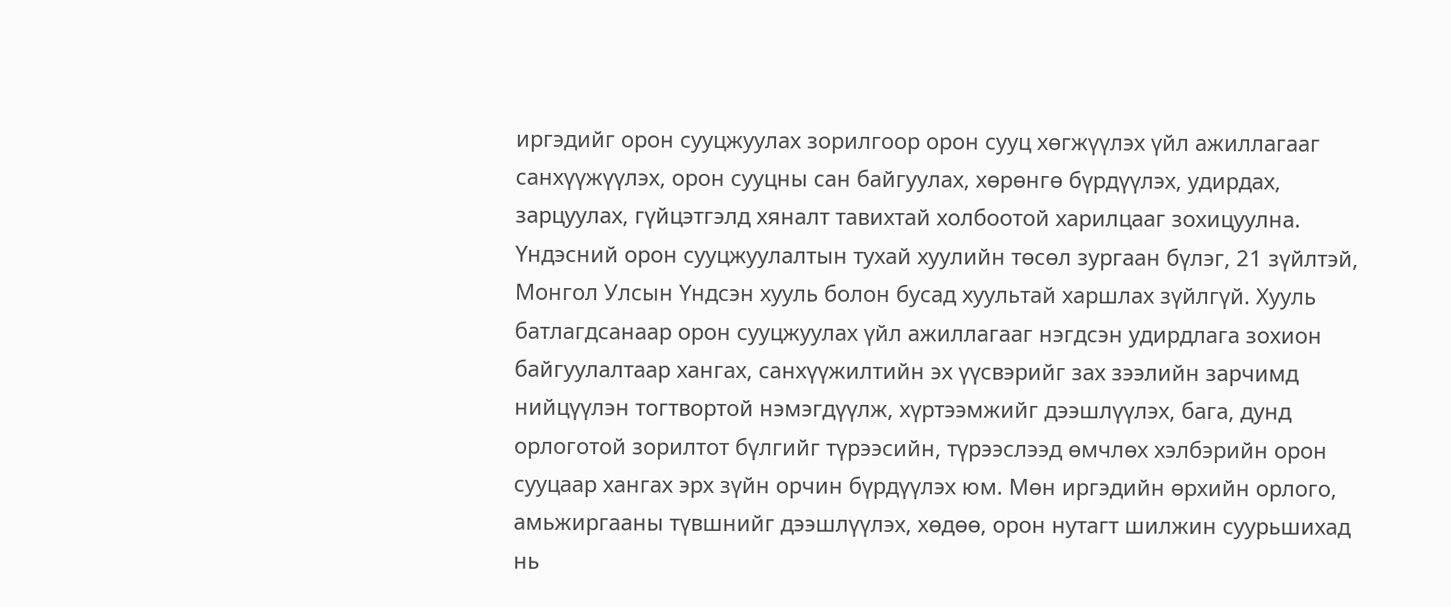иргэдийг орон сууцжуулах зорилгоор орон сууц хөгжүүлэх үйл ажиллагааг санхүүжүүлэх, орон сууцны сан байгуулах, хөрөнгө бүрдүүлэх, удирдах, зарцуулах, гүйцэтгэлд хяналт тавихтай холбоотой харилцааг зохицуулна.
Үндэсний орон сууцжуулалтын тухай хуулийн төсөл зургаан бүлэг, 21 зүйлтэй, Монгол Улсын Үндсэн хууль болон бусад хуультай харшлах зүйлгүй. Хууль батлагдсанаар орон сууцжуулах үйл ажиллагааг нэгдсэн удирдлага зохион байгуулалтаар хангах, санхүүжилтийн эх үүсвэрийг зах зээлийн зарчимд нийцүүлэн тогтвортой нэмэгдүүлж, хүртээмжийг дээшлүүлэх, бага, дунд орлоготой зорилтот бүлгийг түрээсийн, түрээслээд өмчлөх хэлбэрийн орон сууцаар хангах эрх зүйн орчин бүрдүүлэх юм. Мөн иргэдийн өрхийн орлого, амьжиргааны түвшнийг дээшлүүлэх, хөдөө, орон нутагт шилжин суурьшихад нь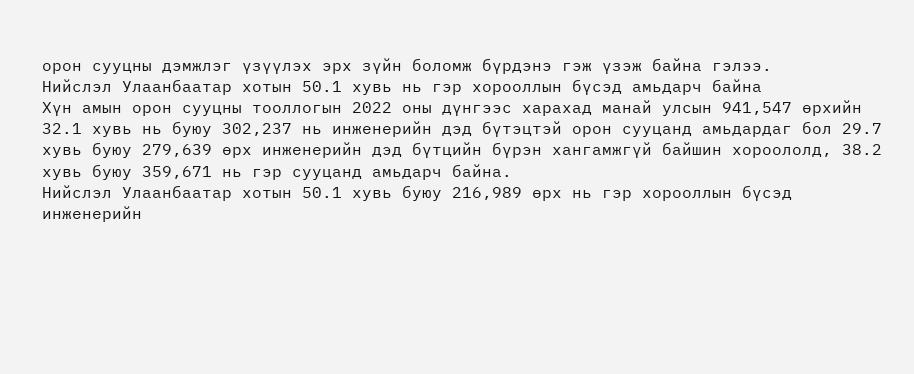орон сууцны дэмжлэг үзүүлэх эрх зүйн боломж бүрдэнэ гэж үзэж байна гэлээ.
Нийслэл Улаанбаатар хотын 50.1 хувь нь гэр хорооллын бүсэд амьдарч байна
Хүн амын орон сууцны тооллогын 2022 оны дүнгээс харахад манай улсын 941,547 өрхийн 32.1 хувь нь буюу 302,237 нь инженерийн дэд бүтэцтэй орон сууцанд амьдардаг бол 29.7 хувь буюу 279,639 өрх инженерийн дэд бүтцийн бүрэн хангамжгүй байшин хороололд, 38.2 хувь буюу 359,671 нь гэр сууцанд амьдарч байна.
Нийслэл Улаанбаатар хотын 50.1 хувь буюу 216,989 өрх нь гэр хорооллын бүсэд инженерийн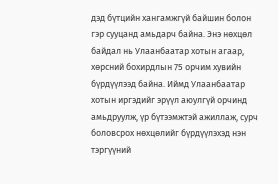дэд бүтцийн хангамжгүй байшин болон гэр сууцанд амьдарч байна. Энэ нөхцөл байдал нь Улаанбаатар хотын агаар, хөрсний бохирдлын 75 орчим хувийн бүрдүүлээд байна. Иймд Улаанбаатар хотын иргэдийг эрүүл аюулгүй орчинд амьдруулж, үр бүтээмжтэй ажиллаж, сурч боловсрох нөхцөлийг бүрдүүлэхэд нэн тэргүүний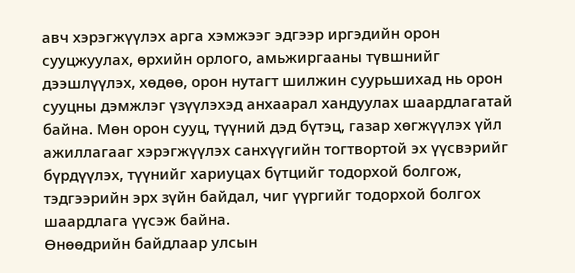авч хэрэгжүүлэх арга хэмжээг эдгээр иргэдийн орон сууцжуулах, өрхийн орлого, амьжиргааны түвшнийг дээшлүүлэх, хөдөө, орон нутагт шилжин суурьшихад нь орон сууцны дэмжлэг үзүүлэхэд анхаарал хандуулах шаардлагатай байна. Мөн орон сууц, түүний дэд бүтэц, газар хөгжүүлэх үйл ажиллагааг хэрэгжүүлэх санхүүгийн тогтвортой эх үүсвэрийг бүрдүүлэх, түүнийг хариуцах бүтцийг тодорхой болгож, тэдгээрийн эрх зүйн байдал, чиг үүргийг тодорхой болгох шаардлага үүсэж байна.
Өнөөдрийн байдлаар улсын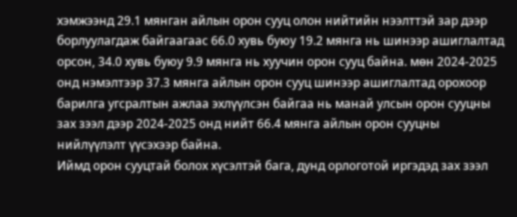хэмжээнд 29.1 мянган айлын орон сууц олон нийтийн нээлттэй зар дээр борлуулагдаж байгаагаас 66.0 хувь буюу 19.2 мянга нь шинээр ашиглалтад орсон, 34.0 хувь буюу 9.9 мянга нь хуучин орон сууц байна. мөн 2024-2025 онд нэмэлтээр 37.3 мянга айлын орон сууц шинээр ашиглалтад орохоор барилга угсралтын ажлаа эхлүүлсэн байгаа нь манай улсын орон сууцны зах зээл дээр 2024-2025 онд нийт 66.4 мянга айлын орон сууцны нийлүүлэлт үүсэхээр байна.
Иймд орон сууцтай болох хүсэлтэй бага, дунд орлоготой иргэдэд зах зээл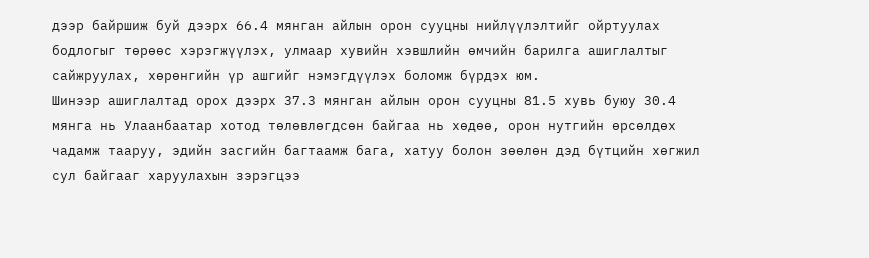дээр байршиж буй дээрх 66.4 мянган айлын орон сууцны нийлүүлэлтийг ойртуулах бодлогыг төрөөс хэрэгжүүлэх, улмаар хувийн хэвшлийн өмчийн барилга ашиглалтыг сайжруулах, хөрөнгийн үр ашгийг нэмэгдүүлэх боломж бүрдэх юм.
Шинээр ашиглалтад орох дээрх 37.3 мянган айлын орон сууцны 81.5 хувь буюу 30.4 мянга нь Улаанбаатар хотод төлөвлөгдсөн байгаа нь хөдөө, орон нутгийн өрсөлдөх чадамж тааруу, эдийн засгийн багтаамж бага, хатуу болон зөөлөн дэд бүтцийн хөгжил сул байгааг харуулахын зэрэгцээ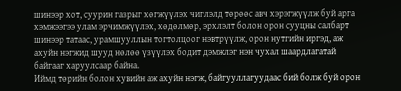шинээр хот, суурин газрыг хөгжүүлэх чиглэлд төрөөс авч хэрэгжүүлж буй арга хэмжээгээ улам эрчимжүүлэх, хөдөлмөр, эрхлэлт болон орон сууцны салбарт шинээр татаас, урамшууллын тогтолцоог нэвтрүүлж, орон нутгийн иргэд, аж ахуйн нэгжид шууд нөлөө үзүүлэх бодит дэмжлэг нэн чухал шаардлагатай байгааг харуулсаар байна.
Иймд төрийн болон хувийн аж ахуйн нэгж, байгууллагуудаас бий болж буй орон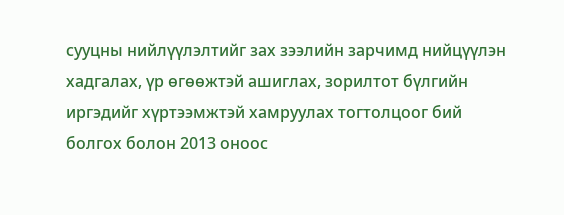сууцны нийлүүлэлтийг зах зээлийн зарчимд нийцүүлэн хадгалах, үр өгөөжтэй ашиглах, зорилтот бүлгийн иргэдийг хүртээмжтэй хамруулах тогтолцоог бий болгох болон 2013 оноос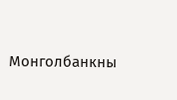Монголбанкны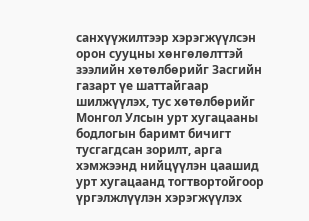санхүүжилтээр хэрэгжүүлсэн орон сууцны хөнгөлөлттэй зээлийн хөтөлбөрийг Засгийн газарт үе шаттайгаар шилжүүлэх, тус хөтөлбөрийг Монгол Улсын урт хугацааны бодлогын баримт бичигт тусгагдсан зорилт, арга хэмжээнд нийцүүлэн цаашид урт хугацаанд тогтвортойгоор үргэлжлүүлэн хэрэгжүүлэх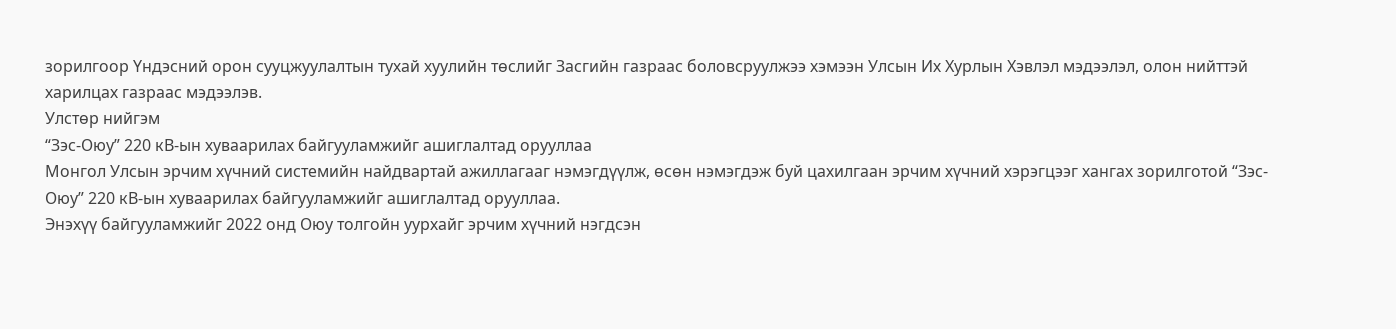зорилгоор Үндэсний орон сууцжуулалтын тухай хуулийн төслийг Засгийн газраас боловсруулжээ хэмээн Улсын Их Хурлын Хэвлэл мэдээлэл, олон нийттэй харилцах газраас мэдээлэв.
Улстөр нийгэм
“Зэс-Оюу” 220 кВ-ын хуваарилах байгууламжийг ашиглалтад орууллаа
Монгол Улсын эрчим хүчний системийн найдвартай ажиллагааг нэмэгдүүлж, өсөн нэмэгдэж буй цахилгаан эрчим хүчний хэрэгцээг хангах зорилготой “Зэс-Оюу” 220 кВ-ын хуваарилах байгууламжийг ашиглалтад орууллаа.
Энэхүү байгууламжийг 2022 онд Оюу толгойн уурхайг эрчим хүчний нэгдсэн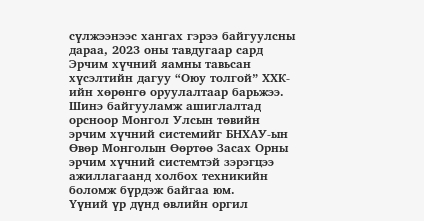сүлжээнээс хангах гэрээ байгуулсны дараа, 2023 оны тавдугаар сард Эрчим хүчний яамны тавьсан хүсэлтийн дагуу “Оюу толгой” ХХК-ийн хөрөнгө оруулалтаар барьжээ.
Шинэ байгууламж ашиглалтад орсноор Монгол Улсын төвийн эрчим хүчний системийг БНХАУ-ын Өвөр Монголын Өөртөө Засах Орны эрчим хүчний системтэй зэрэгцээ ажиллагаанд холбох техникийн боломж бүрдэж байгаа юм.
Үүний үр дүнд өвлийн оргил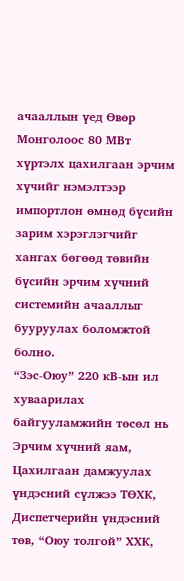ачааллын үед Өвөр Монголоос 80 МВт хүртэлх цахилгаан эрчим хүчийг нэмэлтээр импортлон өмнөд бүсийн зарим хэрэглэгчийг хангах бөгөөд төвийн бүсийн эрчим хүчний системийн ачааллыг бууруулах боломжтой болно.
“Зэс-Оюу” 220 кВ-ын ил хуваарилах байгууламжийн төсөл нь Эрчим хүчний яам, Цахилгаан дамжуулах үндэсний сүлжээ ТӨХК, Диспетчерийн үндэсний төв, “Оюу толгой” ХХК,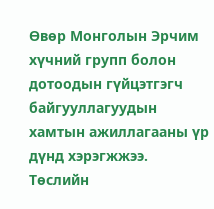Өвөр Монголын Эрчим хүчний групп болон дотоодын гүйцэтгэгч байгууллагуудын хамтын ажиллагааны үр дүнд хэрэгжжээ.
Төслийн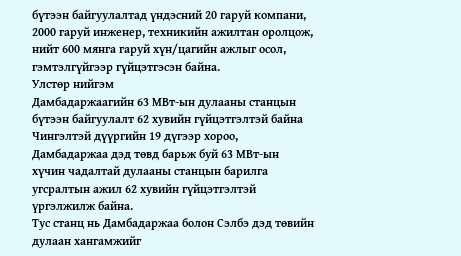бүтээн байгуулалтад үндэсний 20 гаруй компани, 2000 гаруй инженер, техникийн ажилтан оролцож, нийт 600 мянга гаруй хүн/цагийн ажлыг осол, гэмтэлгүйгээр гүйцэтгэсэн байна.
Улстөр нийгэм
Дамбадаржаагийн 63 МВт-ын дулааны станцын бүтээн байгуулалт 62 хувийн гүйцэтгэлтэй байна
Чингэлтэй дүүргийн 19 дүгээр хороо, Дамбадаржаа дэд төвд барьж буй 63 МВт-ын хүчин чадалтай дулааны станцын барилга угсралтын ажил 62 хувийн гүйцэтгэлтэй үргэлжилж байна.
Тус станц нь Дамбадаржаа болон Сэлбэ дэд төвийн дулаан хангамжийг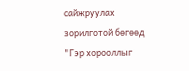сайжруулах зорилготой бөгөөд "Гэр хорооллыг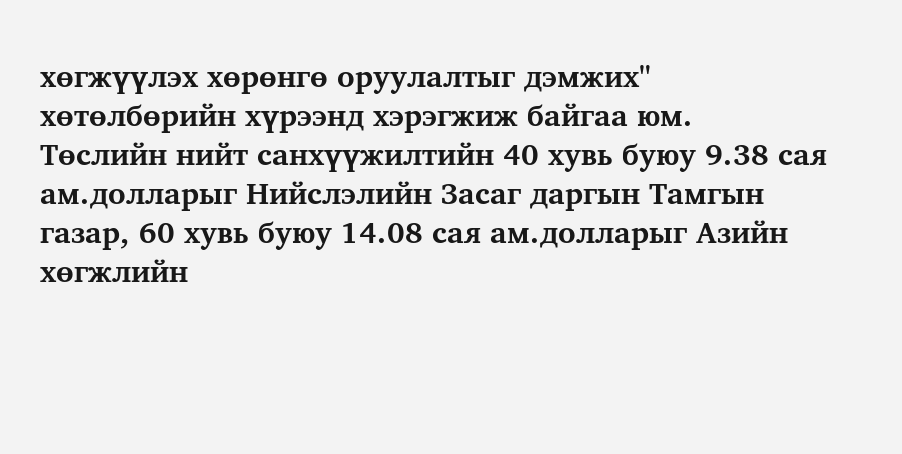хөгжүүлэх хөрөнгө оруулалтыг дэмжих" хөтөлбөрийн хүрээнд хэрэгжиж байгаа юм.
Төслийн нийт санхүүжилтийн 40 хувь буюу 9.38 сая ам.долларыг Нийслэлийн Засаг даргын Тамгын газар, 60 хувь буюу 14.08 сая ам.долларыг Азийн хөгжлийн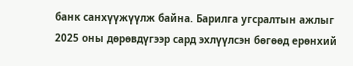банк санхүүжүүлж байна. Барилга угсралтын ажлыг 2025 оны дөрөвдүгээр сард эхлүүлсэн бөгөөд ерөнхий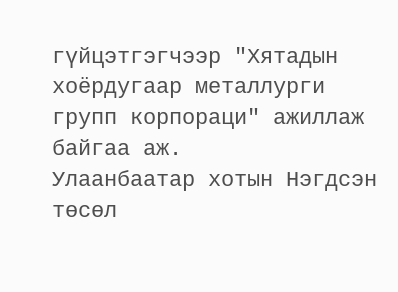гүйцэтгэгчээр "Хятадын хоёрдугаар металлурги групп корпораци" ажиллаж байгаа аж.
Улаанбаатар хотын Нэгдсэн төсөл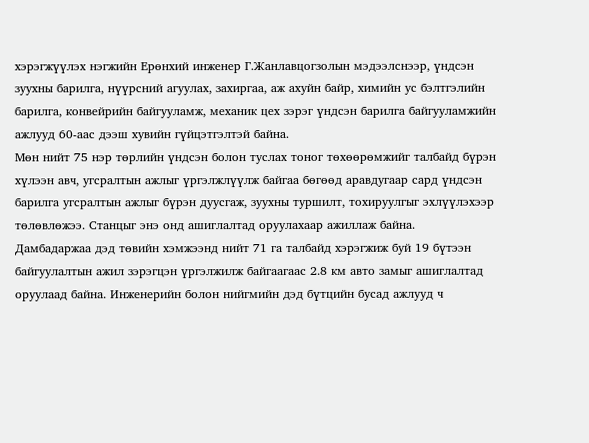хэрэгжүүлэх нэгжийн Ерөнхий инженер Г.Жанлавцогзолын мэдээлснээр, үндсэн зуухны барилга, нүүрсний агуулах, захиргаа, аж ахуйн байр, химийн ус бэлтгэлийн барилга, конвейрийн байгууламж, механик цех зэрэг үндсэн барилга байгууламжийн ажлууд 60-аас дээш хувийн гүйцэтгэлтэй байна.
Мөн нийт 75 нэр төрлийн үндсэн болон туслах тоног төхөөрөмжийг талбайд бүрэн хүлээн авч, угсралтын ажлыг үргэлжлүүлж байгаа бөгөөд аравдугаар сард үндсэн барилга угсралтын ажлыг бүрэн дуусгаж, зуухны туршилт, тохируулгыг эхлүүлэхээр төлөвлөжээ. Станцыг энэ онд ашиглалтад оруулахаар ажиллаж байна.
Дамбадаржаа дэд төвийн хэмжээнд нийт 71 га талбайд хэрэгжиж буй 19 бүтээн байгуулалтын ажил зэрэгцэн үргэлжилж байгаагаас 2.8 км авто замыг ашиглалтад оруулаад байна. Инженерийн болон нийгмийн дэд бүтцийн бусад ажлууд ч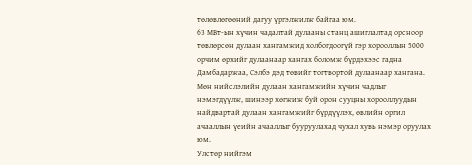төлөвлөгөөний дагуу үргэлжилж байгаа юм.
63 МВт-ын хүчин чадалтай дулааны станц ашиглалтад орсноор төвлөрсөн дулаан хангамжид холбогдоогүй гэр хорооллын 5000 орчим өрхийг дулаанаар хангах боломж бүрдэхээс гадна Дамбадаржаа, Сэлбэ дэд төвийг тогтвортой дулаанаар хангана. Мөн нийслэлийн дулаан хангамжийн хүчин чадлыг нэмэгдүүлж, шинээр хөгжиж буй орон сууцны хорооллуудын найдвартай дулаан хангамжийг бүрдүүлэх, өвлийн оргил ачааллын үеийн ачааллыг бууруулахад чухал хувь нэмэр оруулах юм.
Улстөр нийгэм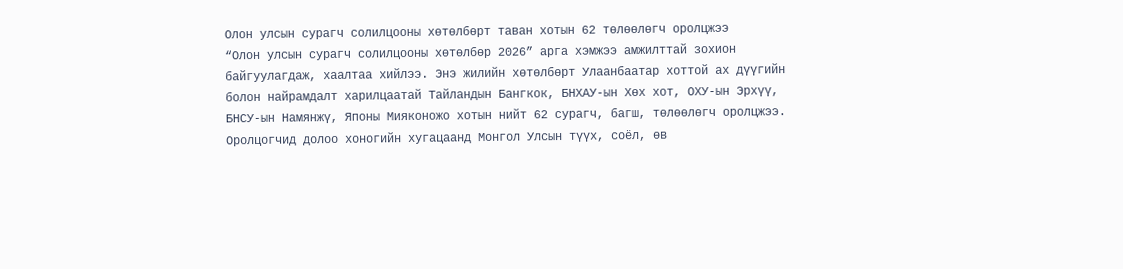Олон улсын сурагч солилцооны хөтөлбөрт таван хотын 62 төлөөлөгч оролцжээ
“Олон улсын сурагч солилцооны хөтөлбөр 2026” арга хэмжээ амжилттай зохион байгуулагдаж, хаалтаа хийлээ. Энэ жилийн хөтөлбөрт Улаанбаатар хоттой ах дүүгийн болон найрамдалт харилцаатай Тайландын Бангкок, БНХАУ-ын Хөх хот, ОХУ-ын Эрхүү, БНСУ-ын Намянжү, Японы Мияконожо хотын нийт 62 сурагч, багш, төлөөлөгч оролцжээ.
Оролцогчид долоо хоногийн хугацаанд Монгол Улсын түүх, соёл, өв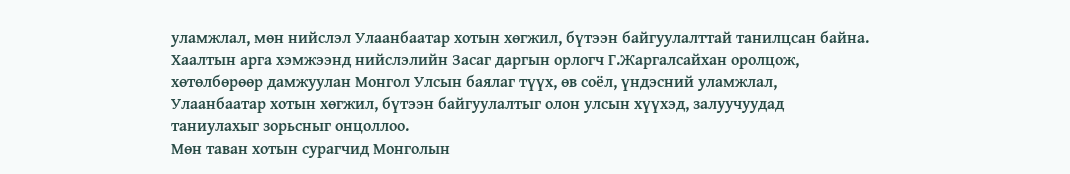уламжлал, мөн нийслэл Улаанбаатар хотын хөгжил, бүтээн байгуулалттай танилцсан байна.
Хаалтын арга хэмжээнд нийслэлийн Засаг даргын орлогч Г.Жаргалсайхан оролцож, хөтөлбөрөөр дамжуулан Монгол Улсын баялаг түүх, өв соёл, үндэсний уламжлал, Улаанбаатар хотын хөгжил, бүтээн байгуулалтыг олон улсын хүүхэд, залуучуудад таниулахыг зорьсныг онцоллоо.
Мөн таван хотын сурагчид Монголын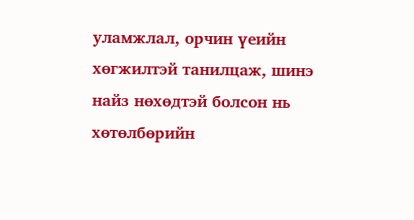уламжлал, орчин үеийн хөгжилтэй танилцаж, шинэ найз нөхөдтэй болсон нь хөтөлбөрийн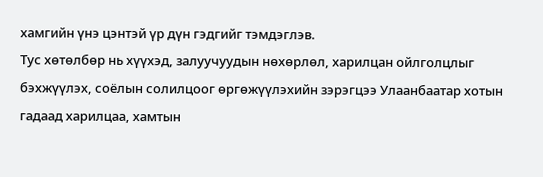хамгийн үнэ цэнтэй үр дүн гэдгийг тэмдэглэв.
Тус хөтөлбөр нь хүүхэд, залуучуудын нөхөрлөл, харилцан ойлголцлыг бэхжүүлэх, соёлын солилцоог өргөжүүлэхийн зэрэгцээ Улаанбаатар хотын гадаад харилцаа, хамтын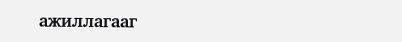ажиллагааг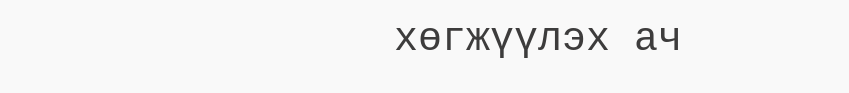хөгжүүлэх ач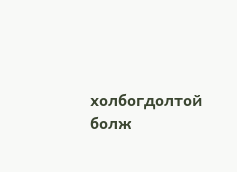холбогдолтой болж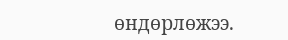өндөрлөжээ.